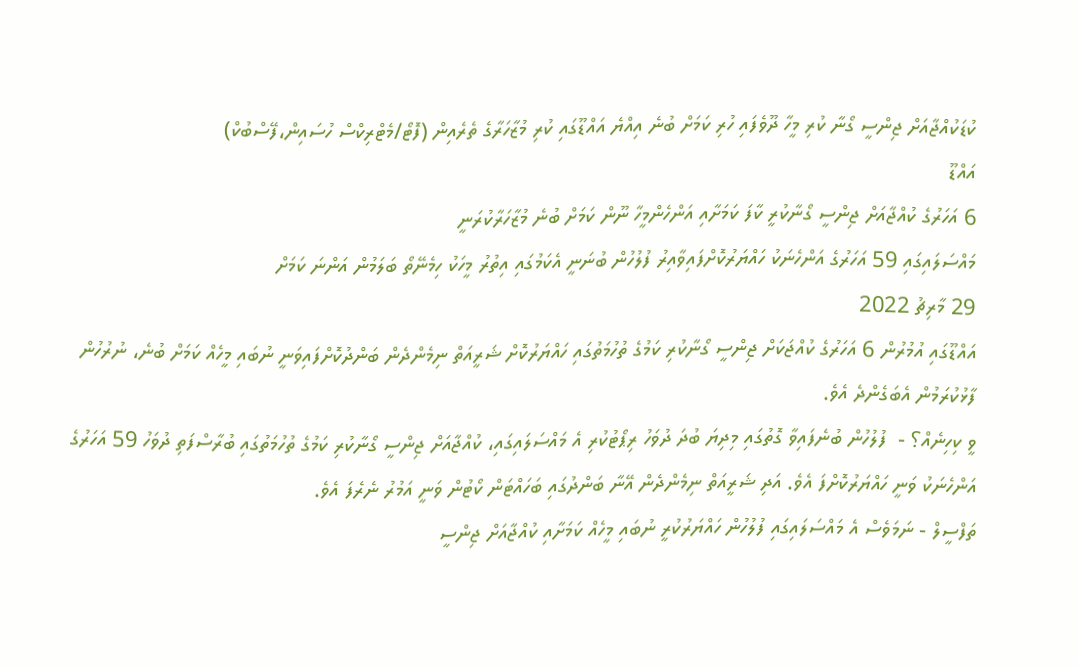ކުޑަކުއްޖާއަށް ޖިންސީ ގޯނާ ކުރި މީހާ ދޫވެފައި ހުރި ކަމަށް ބުނެ އިއްޔެ އައްޑޫގައި ކުރި މުޒާހަރާގެ ތެރެއިން (ފޮޓޯ/މެޓްރިކްސް ހުސައިން،ފޭސްބުކް)
އައްޑޫ
6 އަހަރުގެ ކުއްޖާއަށް ޖިންސީ ގޯނާކުރީ ކާފަ ކަމަށާއި އަންހެންމީހާ ނޫން ކަމަށް ބުނެ މުޒާހަރާކުރަނީ
މައްސަލައިގައި 59 އަހަރުގެ އަންހެނަކު ހައްޔަރުކޮށްފައިވާއިރު ފުލުހުން ބުނަނީ އެކަމުގައި އިތުރު މީހަކު ހިމެނޭތޯ ބަލަމުން އަންނަ ކަމަށް
29 މާރިޗު 2022
އައްޑޫގައި އުމުރުން 6 އަހަރުގެ ކުއްޖަކަށް ޖިންސީ ގޯނާކުރި ކަމުގެ ތުހުމަތުގައި ހައްޔަރުކޮށް ޝަރީއަތް ނިމެންދެން ބަންދުކޮށްފައިވަނީ ނުބައި މީހެއް ކަމަށް ބުނެ، ނުރުހުން ފާޅުކުރަމުން އެބަގެންދެ އެވެ.
ވީ ކިހިނެއް؟ -  ފުލުހުން ބުނެފައިވާ ގޮތުގައި މިދިޔަ ބުދަ ދުވަހު ރިޕޯޓުކުރި އެ މައްސަލައިގައި، ކުއްޖާއަށް ޖިންސީ ގޯނާކުރި ކަމުގެ ތުހުމަތުގައި ބުރާސްފަތި ދުވަހު 59 އަހަރުގެ އަންހެނަކު ވަނީ ހައްޔަރުކޮށްފަ އެވެ. އަދި ޝަރީއަތް ނިމެންދެން އޭނާ ބަންދުގައި ބަހައްޓަން ކޯޓުން ވަނީ އަމުރު ނެރެފަ އެވެ.
ތަފްސީލް - ނަމަވެސް އެ މައްސަލައިގައި ފުލުހުން ހައްޔަރުކުރީ ނުބައި މީހެއް ކަމަށާއި ކުއްޖާއަށް ޖިންސީ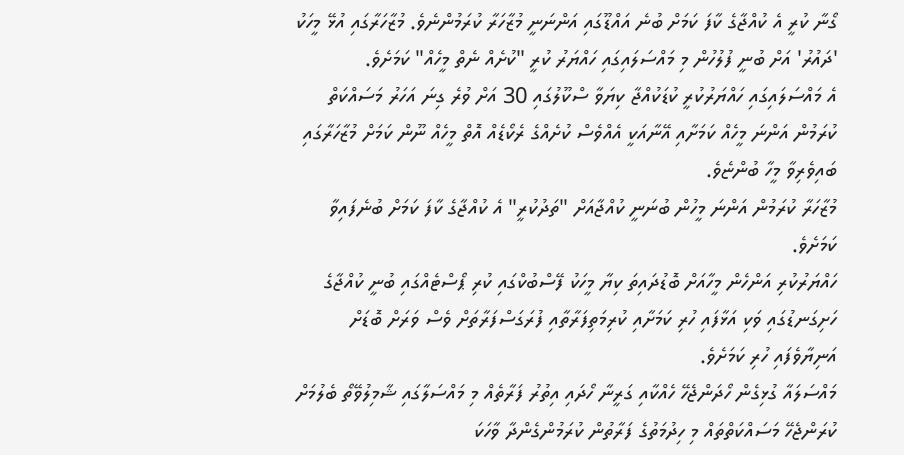ގޯނާ ކުރީ އެ ކުއްޖާގެ ކާފަ ކަމަށް ބުނެ އައްޑޫގައި އަންނަނީ މުޒާހަރާ ކުރަމުންނެވެ. މުޒާހަރާގައި އުޅޭ މީހަކު 'ދައުރު' އަށް ބުނީ ފުލުހުން މި މައްސަލައިގައި ހައްޔަރު ކުރީ "ކުށެއް ނެތް މީހެއް" ކަމަށެވެ.
އެ މައްސަލައިގައި ހައްޔަރުކުރީ ކުޑަކުއްޖާ ކިޔަވާ ސްކޫލުގައި 30 އަށް ވުރެ ގިނަ އަހަރު މަސައްކަތް ކުރަމުން އަންނަ މީހެއް ކަމަށާއި އޭނާއަކީ އެއްވެސް ކުށެއްގެ ރެކޯޑެއް އޮތް މީހެއް ނޫން ކަމަށް މުޒާހަރާގައި ބައިވެރިވާ މީހާ ބުންޏެވެ.
މުޒާހަރާ ކުރަމުން އަންނަ މީހުން ބުނަނީ ކުއްޖާއަށް "ތަދުކުރީ" އެ ކުއްޖާގެ ކާފަ ކަމަށް ބުނެފައިވާ ކަމަށެވެ.
ހައްޔަރުކުރި އަންހެން މީހާއަށް ބޮޑުދައިތަ ކިޔާ މީހަކު ފޭސްބުކްގައި ކުރި ޕޯސްޓެއްގައި ބުނީ ކުއްޖާގެ ހަށިގަނޑުގައި ވަކި އަޅާފައި ހުރި ކަމަށާއި ކުރިމަތިފަރާތާއި ފުރަގަސްފަރާތަށް ވެސް ވަރަށް ބޮޑަށް އަނިޔާވެފައި ހުރި ކަމަށެވެ.
މައްސަލައާ ގުޅިގެން ހޯދަންޖެހޭ ހެއްކާއި ގަރީނާ ހޯދައި އިތުރު ފަރާތެއް މި މައްސަލާގައި ޝާމިލުވޭތޯ ބެލުމަށް ކުރަންޖެހޭ މަސައްކަތްތައް މި ހިދުމަތުގެ ފަރާތުން ކުރަމުންގެންދާ ވާހަކަ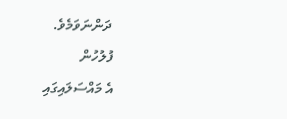ދަންނަވަމެވެ.
ފުލުހުން
އެ މައްސަލައިގައި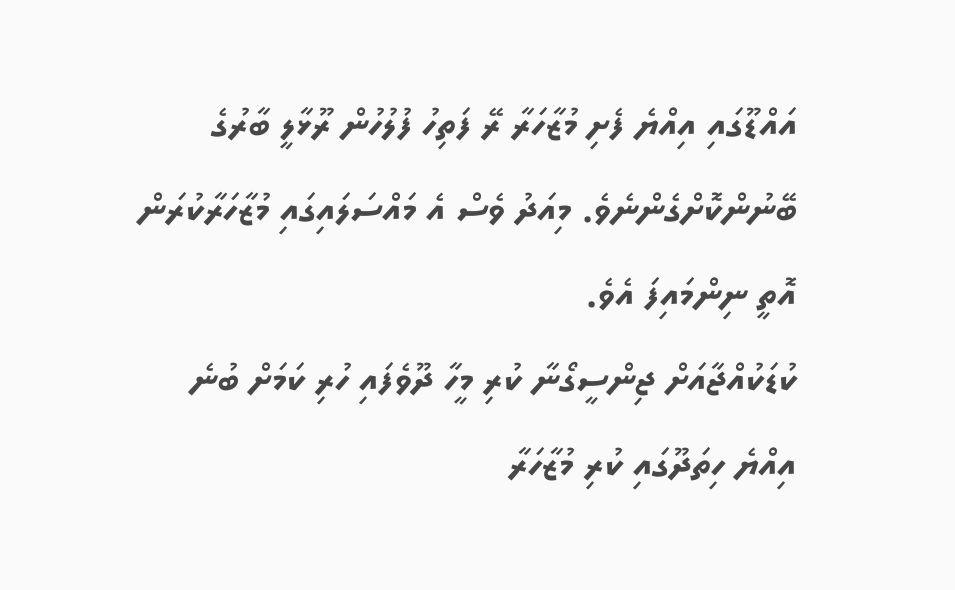އައްޑޫގައި އިއްޔެ ފެށި މުޒާހަރާ ރޭ ފަތިހު ފުލުހުން ރޫޅާލީ ބާރުގެ ބޭނުންކޮށްގެންނެވެ. މިއަދު ވެސް އެ މައްސަލައިގައި މުޒާހަރާކުރަން އޮތީ ނިންމައިފަ އެވެ.
ކުޑަކުއްޖާއަށް ޖިންސީގޯނާ ކުރި މީހާ ދޫވެފައި ހުރި ކަމަށް ބުނެ އިއްޔެ ހިތަދޫގައި ކުރި މުޒާހަރާ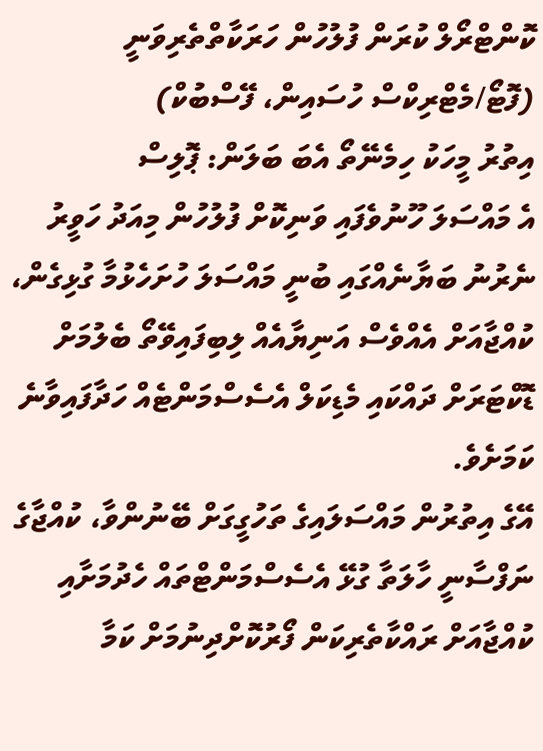ކޮންޓްރޯލް ކުރަން ފުލުހުން ހަރަކާތްތެރިވަނީ (ފޮޓޯ/މެޓްރިކްސް ހުސައިން، ފޭސްބުކް)
އިތުރު މީހަކު ހިމެނޭތޯ އެބަ ބަލަން: ޕޮލިސް
އެ މައްސަލަ ހޫނުވެފައި ވަނިކޮށް ފުލުހުން މިއަދު ހަވީރު ނެރުނު ބަޔާނެއްގައި ބުނީ މައްސަލަ ހުށަހެޅުމާ ގުޅިގެން، ކުއްޖާއަށް އެއްވެސް އަނިޔާއެއް ލިބިފައިވޭތޯ ބެލުމަށް ޑޮކްޓަރަށް ދައްކައި މެޑިކަލް އެސެސްމަންޓެއް ހަދާފައިވާނެ ކަމަށެވެ.
އޭގެ އިތުރުން މައްސަލައިގެ ތަހުގީގަށް ބޭނުންވާ، ކުއްޖާގެ ނަފްސާނީ ހާލަތާ ގުޅޭ އެސެސްމަންޓްތައް ހެދުމަށާއި ކުއްޖާއަށް ރައްކާތެރިކަން ފޯރުކޮށްދިނުމަށް ކަމާ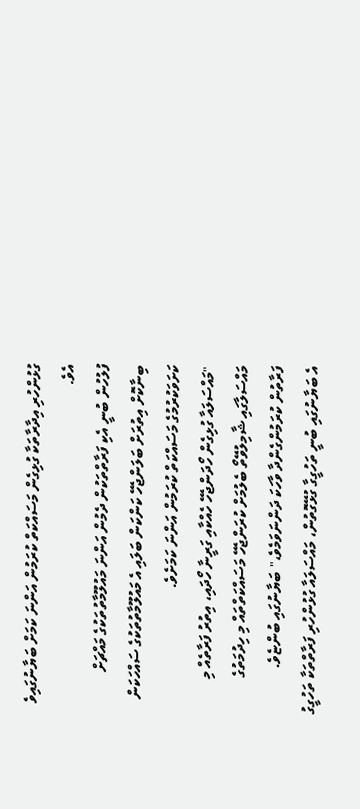ގުޅުންހުރި އިދާރާތަކާ ގުޅިގެން މަސައްކަތް ކުރަމުން އަންނަ ކަމަށް ބަޔާނުގައިވެ އެވެ.
ފުލުހުން ބުނީ އެކި ފަރާތްތަކުން ދެމުން އަންނަ މައުލޫމާތުތަކުގެ މައްޗަށް ބިނާކޮށް އިތުރަށް ބަލަންޖެހޭ ކަންކަން ބަލައި އެ މައުލޫމާތުތަކުގެ ސައްހަކަން ކަށަވަކުރުމުގެ މަސައްކަތް ކުރަމުން އަންނަ ކަމަށެވެ.
"މައްސަލައާ ގުޅިގެން ހޯދަންޖެހޭ ހެއްކާއި ގަރީނާ ހޯދައި، އިތުރު ފަރާތެއް މި މައްސަލާގައި ޝާމިލުވޭތޯ ބެލުމަށް ކުރަންޖެހޭ މަސައްކަތްތައް މި ހިދުމަތުގެ ފަރާތުން ކުރަމުންގެންދާ ވާހަކަ ދަންނަވަމެވެ،" ބަޔާނުގައި ބުންޏެވެ.
އެ ބަޔާނުގައި ބުނީ ތަހުގީގާ ގުޅޭގޮތުން، މައްސަލައާ ގުޅުންހުރި ފަރާތްތަކާ ތަހުގީގު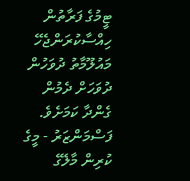ޓީމުގެ ފަރާތުން ހިއްސާކުރަންޖެހޭ މައުލޫމާތު ދުވަހުން ދުވަހަށް ދެމުން ގެންދާ ކަމަށެވެ.
ފަސްމަންޒަރު - މީގެ ކުރިން މާލޭގެ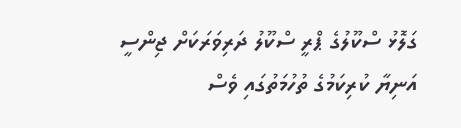ގަލޮޅު ސްކޫލުގެ ޕްރީ ސްކޫލު ދަރިވަރަކަށް ޖިންސީ އަނިޔާ ކުރިކަމުގެ ތުހުމަތުގައި ވެސް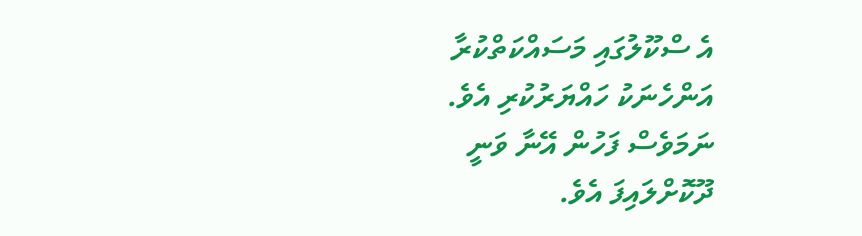އެ ސްކޫލުގައި މަސައްކަތްކުރާ އަންހެނަކު ހައްޔަރުކުރި އެވެ. ނަމަވެސް ފަހުން އޭނާ ވަނީ ދޫކޮށްލައިފަ އެވެ.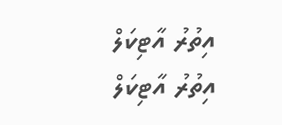އިތުރު އާޓިކަލް
އިތުރު އާޓިކަލް